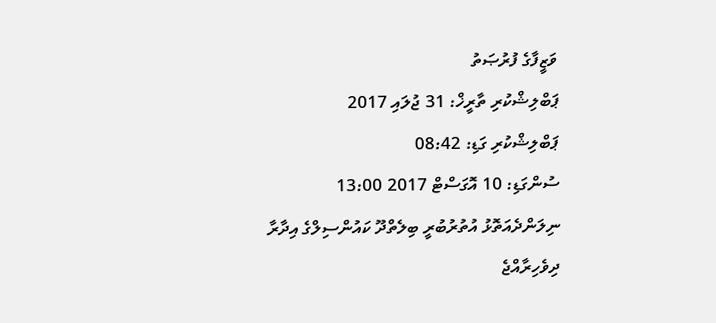ވަޒީފާގެ ފުރުޞަތު
ޕަބްލިޝްކުރި ތާރީޚް: 31 ޖުލައި 2017
ޕަބްލިޝްކުރި ގަޑި: 08:42
ސުންގަޑި: 10 އޮގަސްޓް 2017 13:00
ނިލަންދެއަތޮޅު އުތުރުބުރީ ބިލެތްދޫ ކައުންސިލްގެ އިދާރާ
ދިވެހިރާއްޖެ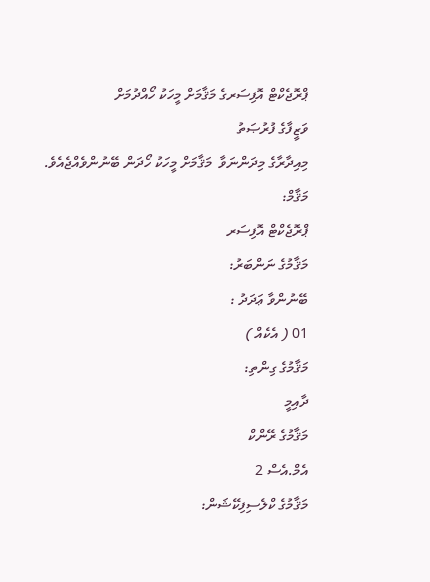ޕްރޮޖެކްޓް އޮފިސަރގެ މަޤާމަށް މީހަކު ހޯއްދުމަށް
ވަޒީފާގެ ފުރުޞަތު
މިއިދާރާގެ މިދަންނަވާ  މަޤާމަށް މީހަކު ހޯދަން ބޭނުންވެއްޖެއެވެ.
މަޤާމް:
ޕްރޮޖެކްޓް އޮފިސަރ
މަޤާމުގެ ނަންބަރު:
ބޭނުންވާ ޢަދަދު :
01 ( އެކެއް )
މަޤާމުގެ ގިންތި:
ދާއިމީ
މަޤާމުގެ ރޭންކް
އެމް.އެސް 2
މަޤާމުގެ ކްލެސިފިކޭޝަން: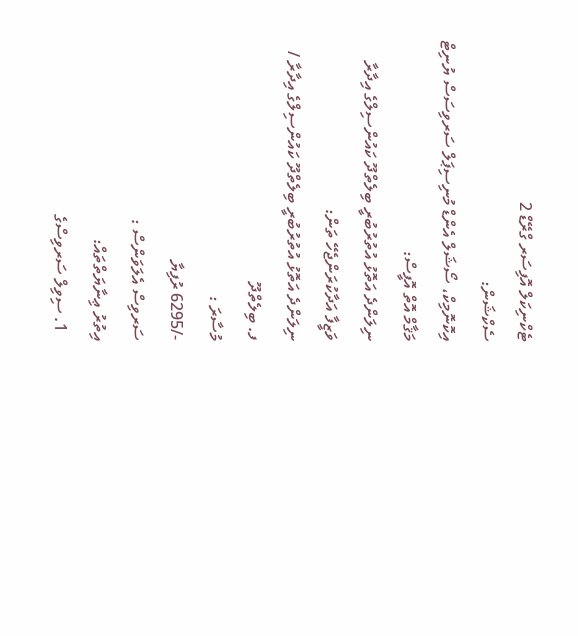ޓެކްނިކަލް އޮފިސަރ ގްރޭޑް 2
ސެކްޝަން:
އިކޮނޮމިކް، ސޯޝަލް އެންޑް މުނިސިޕަލް ސަރވިސަސް ޔުނިޓް
މަޤާމް އޮތް އޮފީސް:
ނިލަންދެ އަތޮޅު އުތުރުބުރީ ބިލެތްދޫ ކައުންސިލްގެ އިދާރާ
ވަޒީފާ އަދާކުރަންޖެހޭ ތަން:
ނިލަންދެ އަތޮޅު އުތުރުބުރީ ބިލެތްދޫ ކައުންސިލްގެ އިދާރާ / ފ. ބިލެތްދޫ
މުސާރަ :
-/6295 ރުފިޔާ
ސަރވިސް އެލަވަންސް :
އިތުރު ޢިނާޔަތްތައް:
  1. ސިވިލް ސަރވިސްގެ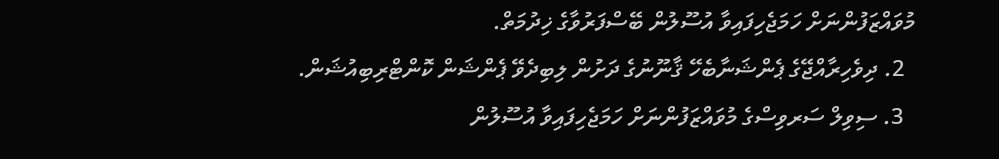މުވައްޒަފުންނަށް ހަމަޖެހިފައިވާ އުސޫލުން ބޭސްފަރުވާގެ ޚިދުމަތް.
  2. ދިވެހިރާއްޖޭގެ ޕެންޝަނާބެހޭ ޤާނޫނުގެ ދަށުން ލިބިދެވޭ ޕެންޝަން ކޮންޓްރިބިއުޝަން.
  3. ސިވިލް ސަރވިސްގެ މުވައްޒަފުންނަށް ހަމަޖެހިފައިވާ އުސޫލުން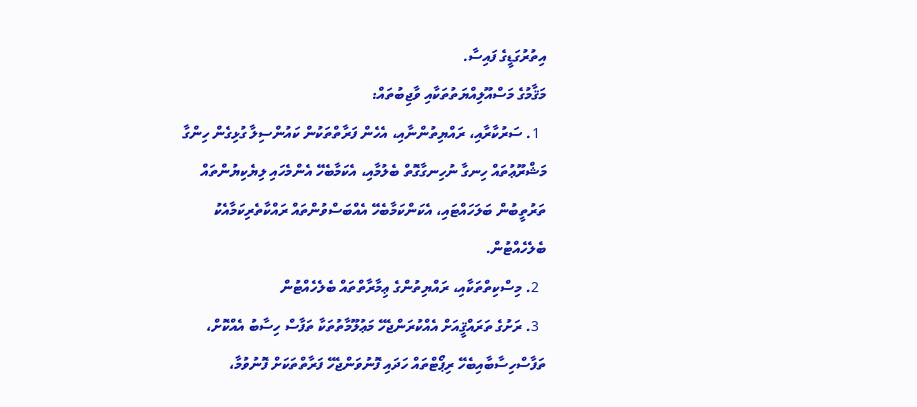އިތުރުގަޑީގެ ފައިސާ.
މަޤާމުގެ މަސްއޫލިއްޔަތުތަކާއި ވާޖިބުތައް:
  1. ސަރުކާރާއި، ރައްޔިތުންނާއި، އެހެން ފަރާތްތަކުން ކައުންސިލާ ގުޅިގެން ހިންގާ މަޝްރޫޢުތައް ހިނގާ ނުހިނގާގޮތް ބެލުމާއި، އެކަމާބެހޭ އެންމެހައި ލިޔެކިޔުންތައް ތަރުތީބުން ބަލަހައްޓައި، އެކަންކަމާބެހޭ އެއްބަސްވުންތައް ރައްކާތެރިކަމާއެކު ބެލެހެއްޓުން.
  2. މިސްކިތްތަކާއި، ރައްޔިތުންގެ ޢިމާރާތްތައް ބެލެހެއްޓުން
  3. ރަށުގެ ތަރައްޤީއަށް އެއްކުރަންޖެހޭ މަޢުލޫމާތުތަކާ ތަފާސް ހިސާބު އެއްކޮށް، ތަފާސްހިސާބާއިބެހޭ ރިޕޯޓްތައް ހަދައި ފޮނުވަންޖެހޭ ފަރާތްތަކަށް ފޮނުވުމާ،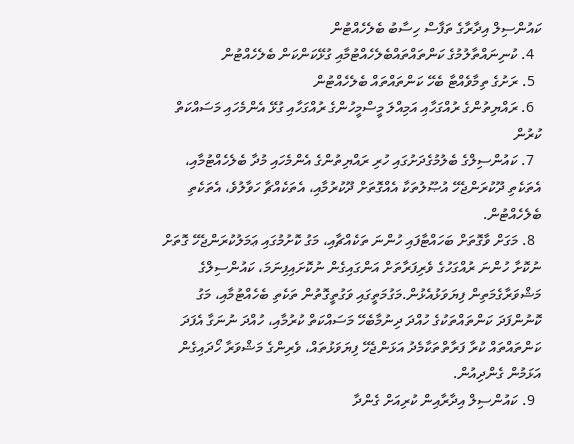ކައުންސިލް އިދާރާގެ ތަފާސް ހިސާބު ބެލެހެއްޓުން
  4. ކުނިނައްތާލުމުގެ ކަންތައްތައްބެލެހެއްޓުމާއި ގުޅޭކަންކަން ބެލެހެއްޓުން
  5. ރަށުގެ ތިމާވެއްޓާ ބެހޭ ކަންތައްތައް ބެލެހެއްޓުން
  6. ރައްޔިތުންގެ ރުއްގަހާއި އަމިއްލަ މީސްމީހުންގެ ރުއްގަހާއި ގުޅޭ އެންމެހައި މަސައްކަތް ކުރުން
  7. ކައުންސިލްގެ ބެލުމުގެދަށުގައި ހުރި ރައްޔިތުންގެ އެންމެހައި މުދާ ބެލެހެއްޓުމާއި، އެތަކެތި ދޫކުރަންޖެހޭ އުޞޫލުތަކާ އެއްގޮތަށް ދޫކުރުމާއި، އެތަކެއްޗާ ހަވާލުވެ، އެތަކެތި ބެލެހެއްޓުން.
  8. މަގަށް ވާގޮތަށް ބަހައްޓާފައި ހުންނަ ތަކެއްޗާއި، މަގު ކޮށުމުގައި ޢަމަލުކުރަންޖެހޭ ގޮތަށް ނުކޮށާ ހުންނަ ރުއްގަހުގެ ވެރިފަރާތަށް އަންގައިގެން ނުކޮށައިފިނަމަ، ކައުންސިލްގެ މަޝްވަރާގެމަތިން ފިޔަވަޅުއެޅުން.މަގުމަތީގައި ވަގުތީގޮތުން ތަކެތި ބެހެއްޓުމާއި، މަގު ކޮނުންފަދަ ކަންތައްތަކުގެ ހުއްދަ ދިނުމާބެހޭ މަސައްކަތް ކުރުމާއި، ހުއްދަ ނުނަގާ އެފަދަ ކަންތައްތައް ކުރާ ފަރާތްތަކާމެދު އަޅަންޖެހޭ ފިޔަވަޅުތައް، ވެރިންގެ މަޝްވަރާ ހޯދައިގެން އަޅަމުން ގެންދިއުން.
  9. ކައުންސިލް އިދާރާއިން ކުރިއަށް ގެންދާ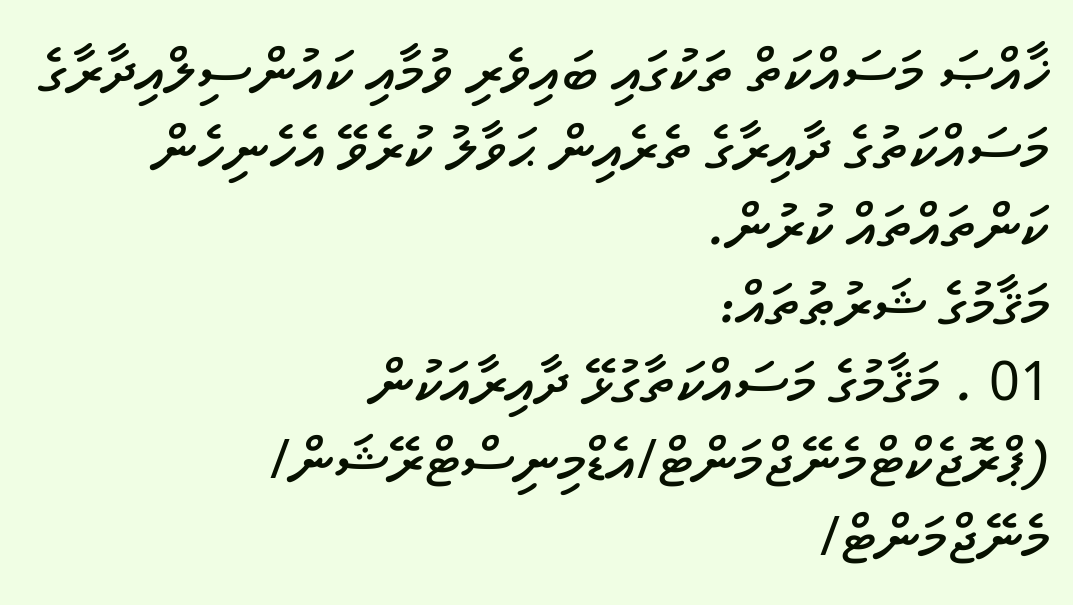ޚާއްޞަ މަސައްކަތް ތަކުގައި ބައިވެރި ވުމާއި ކައުންސިލްއިދާރާގެ މަސައްކަތުގެ ދާއިރާގެ ތެރެއިން ޙަވާލު ކުރެވޭ އެހެނިހެން ކަންތައްތައް ކުރުން.
މަޤާމުގެ ޝަރުޠުތައް:
01 . މަޤާމުގެ މަސައްކަތާގުޅޭ ދާއިރާއަކުން (ޕްރޮޖެކްޓްމެނޭޖްމަންޓް/އެޑްމިނިސްޓްރޭޝަން/ މެނޭޖްމަންޓް/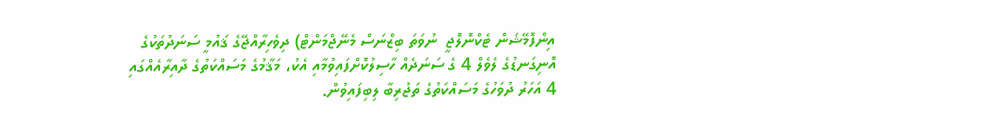އިންފޮމޭޝަން ޓެކްނޮލޮޖީ  ނުވަތަ ބިޒްނަސް މެނޭޖްމަންޓް) ދިވެހިރާއްޖޭގެ ޤައުމީ ސަނަދުތަކުގެ އޮނިގަނޑުގެ ލެވެލް 4 ގެ ސަނަދެއް ހާސިލުކޮށްފައިވުމާއި އެކު، މަޤާމުގެ މަސައްކަތުގެ ދާއިރާއެއްގައި 4 އަހަރު ދުވަހުގެ މަސައްކަތުގެ ތަޖުރިބާ ލިބިފައިވުން.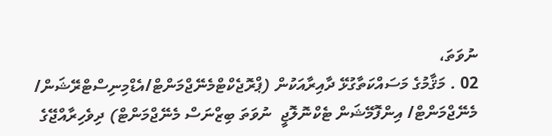ނުވަތަ،
02 . މަޤާމުގެ މަސައްކަތާގުޅޭ ދާއިރާއަކުން (ޕްރޮޖެކްޓްމެނޭޖްމަންޓް/އެޑްމިނިސްޓްރޭޝަން/ މެނޭޖްމަންޓް/ އިންފޮމޭޝަން ޓެކްނޮލޮޖީ  ނުވަތަ ބިޒްނަސް މެނޭޖްމަންޓް) ދިވެހިރާއްޖޭގެ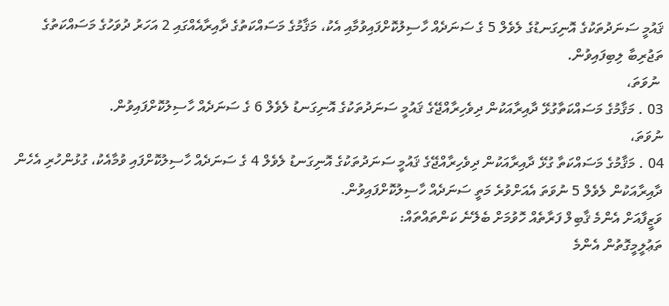ޤައުމީ ސަނަދުތަކުގެ އޮނިގަނޑުގެ ލެވެލް 5 ގެ ސަނަދެއް ހާސިލުކޮށްފައިވުމާއި އެކު، މަޤާމުގެ މަސައްކަތުގެ ދާއިރާއެއްގައި 2 އަހަރު ދުވަހުގެ މަސައްކަތުގެ ތަޖުރިބާ ލިބިފައިވުން.
 ނުވަތަ،
03 . މަޤާމުގެ މަސައްކަތާގުޅޭ ދާއިރާއަކުން ދިވެހިރާއްޖޭގެ ޤައުމީ ސަނަދުތަކުގެ އޮނިގަނޑު ލެވެލް 6 ގެ ސަނަދެއް ހާސިލުކޮށްފައިވުން.
ނުވަތަ،
04 . މަޤާމުގެ މަސައްކަތާ ގުޅޭ ދާއިރާއަކުން ދިވެހިރާއްޖޭގެ ޤައުމީ ސަނަދުތަކުގެ އޮނިގަނޑު ލެވެލް 4 ގެ ސަނަދެއް ހާސިލުކޮށްފައި ވުމާއެކު، ގުޅުންހުރި އެހެން ދާއިރާއަކުން ލެވެލް 5 ނުވަތަ އެއަށްވުރެ މަތީ ސަނަދެއް ހާސިލުކޮށްފައިވުން.
ވަޒީފާއަށް އެންމެ ޤާބިލް ފަރާތެއް ހޮވުމަށް ބެލޭނެ ކަންތައްތައް:
ތަޢުލީމީގޮތުން އެންމެ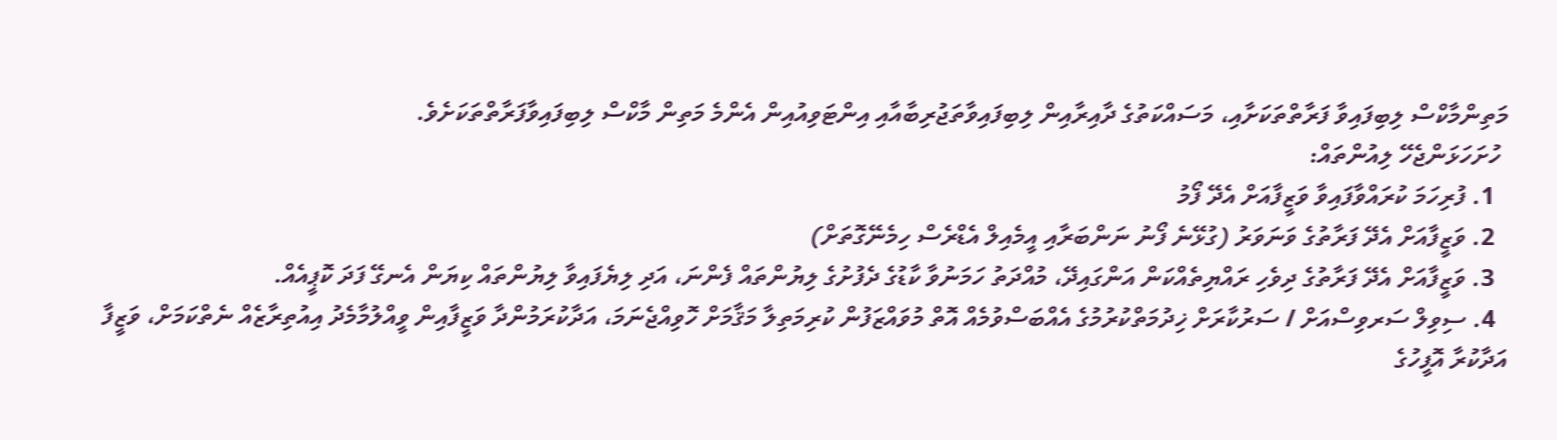މަތިންމާކްސް ލިބިފައިވާ ފަރާތްތަކަށާއި، މަސައްކަތުގެ ދާއިރާއިން ލިބިފައިވާތަޖުރިބާއާއި އިންޓަވިއުއިން އެންމެ މަތިން މާކްސް ލިބިފައިވާފަރާތްތަކަށެވެ.
 ހުށަހަޅަންޖެހޭ ލިއުންތައް:
  1. ފުރިހަމަ ކުރައްވާފައިވާ ވަޒީފާއަށް އެދޭ ފޯމު
  2. ވަޒީފާއަށް އެދޭ ފަރާތުގެ ވަނަވަރު (ގުޅޭނެ ފޯނު ނަންބަރާއި އީމެއިލް އެޑްރެސް ހިމެނޭގޮތަށް)
  3. ވަޒީފާއަށް އެދޭ ފަރާތުގެ ދިވެހި ރައްޔިތެއްކަން އަންގައިދޭ، މުއްދަތު ހަމަނުވާ ކާޑުގެ ދެފުށުގެ ލިޔުންތައް ފެންނަ، އަދި ލިޔެފައިވާ ލިޔުންތައް ކިޔަން އެނގޭ ފަދަ ކޮޕީއެއް.
  4. ސިވިލް ސަރވިސްއަށް / ސަރުކާރަށް ޚިދުމަތްކުރުމުގެ އެއްބަސްވުމެއް އޮތް މުވައްޒަފުން ކުރިމަތިލާ މަޤާމަށް ހޮވިއްޖެނަމަ، އަދާކުރަމުންދާ ވަޒީފާއިން ވީއްލުމާމެދު އިއުތިރާޒެއް ނެތްކަމަށް، ވަޒީފާ އަދާކުރާ އޮފީހުގެ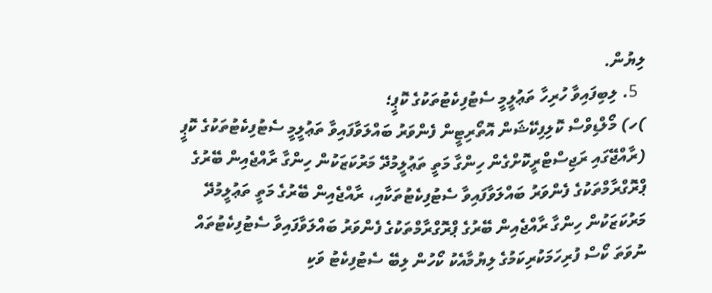ލިޔުން.
  5. ލިބިފައިވާ ހުރިހާ ތަޢުލީމީ ސެޓުފިކެޓުތަކުގެ ކޮޕީ؛
)ހ) މޯލްޑިވްސް ކޮލިފިކޭޝަން އޮތޯރިޓީން ފެންވަރު ބައްލަވާފައިވާ ތަޢުލީމީ ސެޓުފިކެޓުތަކުގެ ކޮޕީ (ރާއްޖޭގައި ރަޖިސްޓްރީކޮށްގެން ހިންގާ މަތީ ތަޢުލީމުދޭ މަރުކަޒަކުން ހިންގާ ރާއްޖެއިން ބޭރުގެ ޕްރޮގްރާމްތަކުގެ ފެންވަރު ބައްލަވާފައިވާ ސެޓުފިކެޓުތަކާއި، ރާއްޖެއިން ބޭރުގެ މަތީ ތަޢުލީމުދޭ މަރުކަޒަކުން ހިންގާ ރާއްޖެއިން ބޭރުގެ ޕްރޮގްރާމްތަކުގެ ފެންވަރު ބައްލަވާފައިވާ ސެޓުފިކެޓުތައް ނުވަތަ ކޯސް ފުރިހަމަކުރިކަމުގެ ލިޔުމާއެކު ކޯހުން ލިބޭ ސެޓުފިކެޓު ވަކި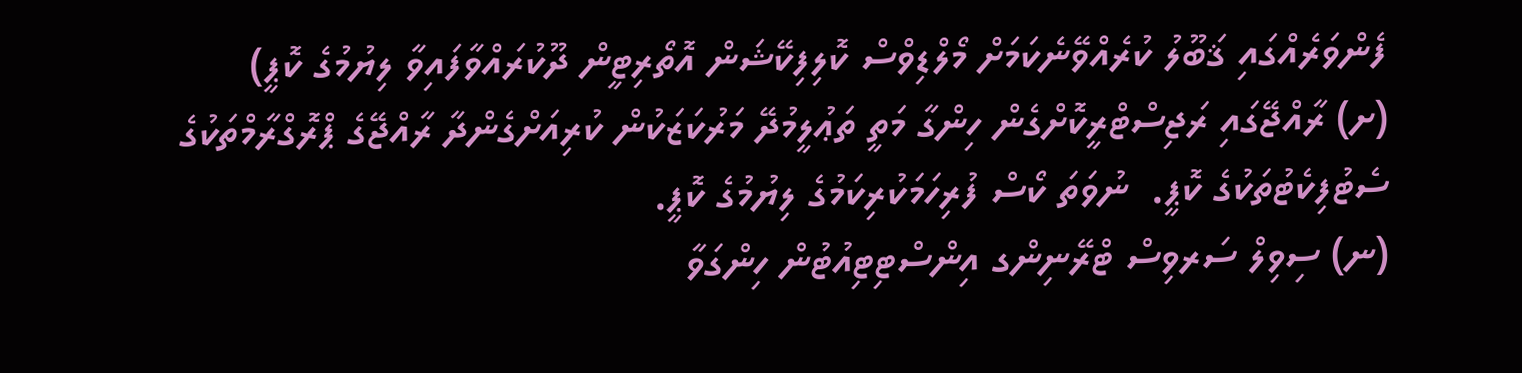ފެންވަރެއްގައި ޤަބޫލު ކުރެއްވޭނެކަމަށް މޯލްޑިވްސް ކޮލިފިކޭޝަން އޮތޯރިޓީން ދޫކުރައްވާފައިވާ ލިޔުމުގެ ކޮޕީ)
(ށ) ރާއްޖޭގައި ރަޖިސްޓްރީކޮށްގެން ހިންގާ މަތީ ތަޢުލީމުދޭ މަރުކަޒަކުން ކުރިއަށްގެންދާ ރާއްޖޭގެ ޕްރޮގްރާމްތަކުގެ ސެޓުފިކެޓުތަކުގެ ކޮޕީ.  ނުވަތަ ކޯސް ފުރިހަމަކުރިކަމުގެ ލިޔުމުގެ ކޮޕީ.
(ނ) ސިވިލް ސަރވިސް ޓްރޭނިންގ އިންސްޓިޓިއުޓުން ހިންގަވާ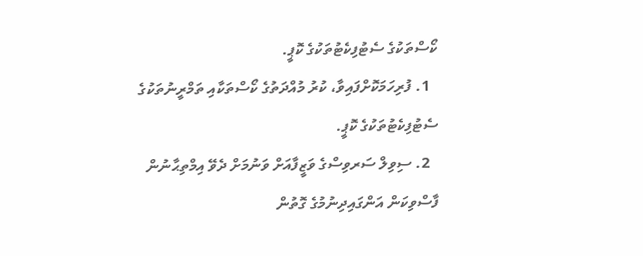ކޯސްތަކުގެ ސެޓުފިކެޓުތަކުގެ ކޮޕީ.
  1. ފުރިހަމަކޮށްފައިވާ، ކުރު މުއްދަތުގެ ކޯސްތަކާއި ތަމްރީނުތަކުގެ ސެޓުފިކެޓުތަކުގެ ކޮޕީ.
  2. ސިވިލް ސަރވިސްގެ ވަޒީފާއަށް ވަނުމަށް ދެވޭ އިމްތިޙާނުން ފާސްވިކަން އަންގައިދިނުމުގެ ގޮތުން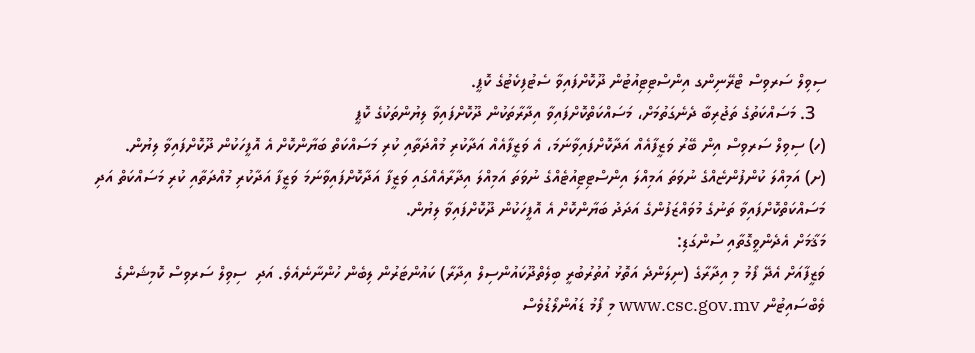ސިވިލް ސަރވިސް ޓްރޭނިންގ އިންސްޓިޓިއުޓުން ދޫކޮށްފައިވާ ސެޓުފިކެޓުގެ ކޮޕީ.
  3. މަސައްކަތުގެ ތަޖުރިބާ ދެނެގަތުމަށް، މަސައްކަތްކޮށްފައިވާ އިދާރާތަކުން ދޫކޮށްފައިވާ ލިޔުންތަކުގެ ކޮޕީ
(ހ) ސިވިލް ސަރވިސް އިން ބޭރު ވަޒީފާއެއް އަދާކޮށްފައިވާނަމަ، އެ ވަޒީފާއެއް އަދާކުރި މުއްދަތާއި ކުރި މަސައްކަތް ބަޔާންކޮށް އެ އޮފީހަކުން ދޫކޮށްފައިވާ ލިޔުން.
(ށ) އަމިއްލަ ކުންފުންޏެއްގެ ނުވަތަ އަމިއްލަ އިންސްޓިޓިއުޓެއްގެ ނުވަތަ އަމިއްލަ އިދާރާއެއްގައި ވަޒީފާ އަދާކޮށްފައިވާނަމަ ވަޒީފާ އަދާކުރި މުއްދަތާއި ކުރި މަސައްކަތް އަދި މަސައްކަތްކޮށްފައިވާ ތަނުގެ މުވައްޒަފުންގެ އަދަދު ބަޔާންކޮށް އެ އޮފީހަކުން ދޫކޮށްފައިވާ ލިޔުން.
މަޤާމަށް އެދެންވީގޮތާއި ސުންގަޑި:
ވަޒީފާއަށް އެދޭ ފޯމު މި އިދާރާގެ (ނިލަންދެ އަތޮޅު އުތުރުބުރީ ބިލެތްދޫކައުންސިލް އިދާރާ) ކައުންޓަރުން ލިބެން ހުންނާނެއެވެ. އަދި  ސިވިލް ސަރވިސް ކޮމިޝަންގެ ވެބްސައިޓުން www.csc.gov.mv މި ފޯމު ޑައުންލޯޑުވެސް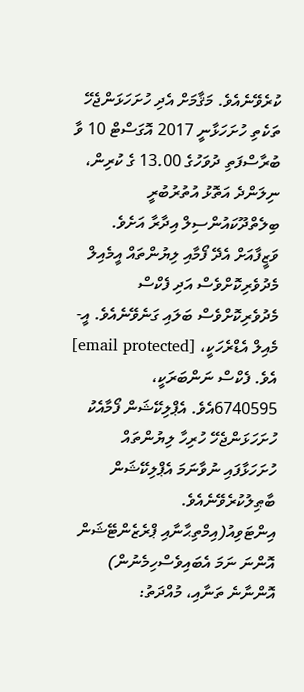ކުރެވޭނެއެވެ. މަޤާމަށް އެދި ހުށަހަޅަންޖެހޭ ތަކެތި ހުށަހަޅާނީ 2017 އޮގަސްޓް 10 ވާ ބުރާސްފަތި ދުވަހުގެ 13.00 ގެ ކުރިން، ނިލަންދެ އަތޮޅު އުތުރުބުރީ ބިލެތްދޫކައުންސިލް އިދާރާ އަށެވެ. ވަޒީފާއަށް އެދޭ ފޯމާއި ލިޔުންތައް އީމެއިލް މެދުވެރިކޮށްވެސް އަދި ފެކްސް މެދުވެރިކޮށްވެސް ބަލައި ގަނެވޭނެއެވެ. އީ-މެއިލް އެޑްރެހަކީ، [email protected] އެވެ. ފެކްސް ނަންބަރަކީ،  6740595އެވެ. އެޕްލިކޭޝަން ފޯމާއެކު ހުށަހަޅަންޖެހޭ ހުރިހާ ލިޔުންތައް ހުށަހަޅާފައި ނުވާނަމަ އެޕްލިކޭޝަން ބާޠިލުކުރެވޭނެއެވެ.
އިންޓަވިއު(އިމްތިޙާނާއި ޕްރެޒެންޓޭޝަން އޮންނަ ނަމަ އެބައިވެސްހިމެނުން) އޮންނާނެ ތަނާއި، މުއްދަތު: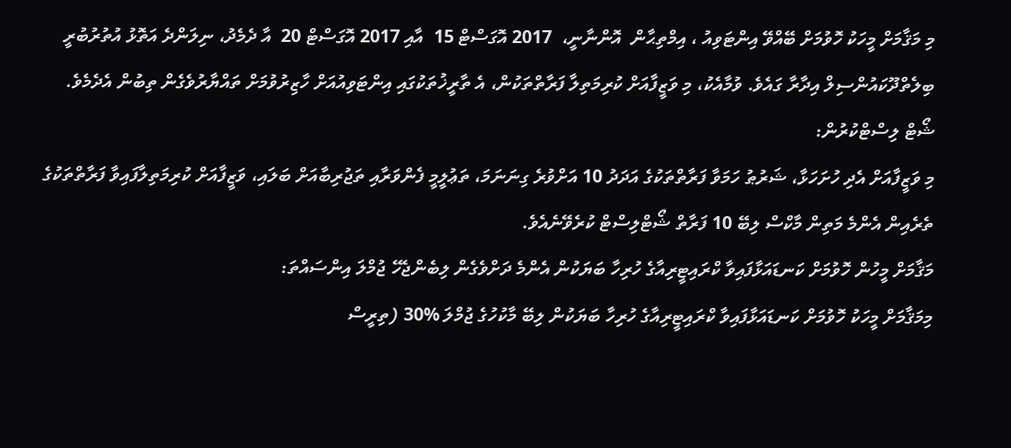މި މަޤާމަށް މީހަކު ހޮވުމަށް ބޭއްވޭ އިންޓަވިއު ، އިމްތިޙާން  އޮންނާނީ،  2017 އޮގަސްޓް 15  އާއި 2017 އޮގަސްޓް 20  އާ ދެމެދު، ނިލަންދެ އަތޮޅު އުތުރުބުރީ ބިލެތްދޫކައުންސިލް އިދާރާ ގައެވެ. ވުމާއެކު، މި ވަޒީފާއަށް ކުރިމަތިލާ ފަރާތްތަކުން، އެ ތާރީޚުތަކުގައި އިންޓަވިއުއަށް ހާޒިރުވުމަށް ތައްޔާރުވެގެން ތިބުން އެދެމެވެ.
ޝޯޓް ލިސްޓްކުރުން:
މި ވަޒީފާއަށް އެދި ހުށަހަޅާ، ޝަރުޠު ހަމަވާ ފަރާތްތަކުގެ އަދަދު 10 އަށްވުރެ ގިނަނަމަ، ތަޢުލީމީ ފެންވަރާއި ތަޖުރިބާއަށް ބަލައި، ވަޒީފާއަށް ކުރިމަތިލާފައިވާ ފަރާތްތަކުގެ ތެރެއިން އެންމެ މަތިން މާކްސް ލިބޭ 10 ފަރާތް ޝޯޓްލިސްޓް ކުރެވޭނެއެވެ.
މަޤާމަށް މީހުން ހޮވުމަށް ކަނޑައަޅާފައިވާ ކްރައިޓީރިއާގެ ހުރިހާ ބަޔަކުން އެންމެ ދަށްވެގެން ލިބެންޖެހޭ ޖުމްލަ އިންސައްތަ:
މިމަޤާމަށް މީހަކު ހޮވުމަށް ކަނޑައަޅާފައިވާ ކްރައިޓީރިއާގެ ހުރިހާ ބަޔަކުން ލިބޭ މާކުހުގެ ޖުމްލަ %30 (ތިރީސް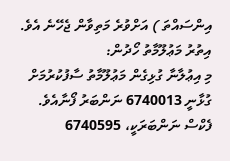އިންސައްތަ ) އަށްވުރެ މަތިވާން ޖެހޭނެ އެވެ.
އިތުރު މަޢުލޫމާތު ހޯދުން:
މި އިޢުލާނާ ގުޅިގެން މަޢުލޫމާތު ސާފުކުރުމަށް ގުޅާނީ 6740013 ނަންބަރު ފޯނާއެވެ. ފެކްސް ނަންބަރަކީ، 6740595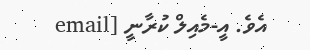އެވެ. އީ-މެއިލް ކުރާނީ [email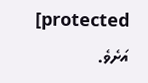protected]  އަށެވެ.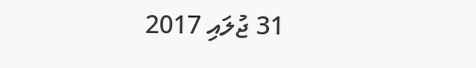31 ޖުލައި 2017